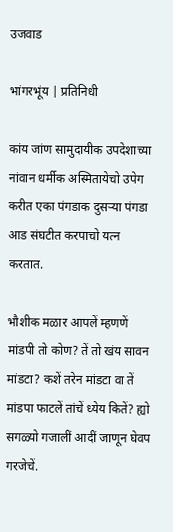उजवाड

भांगरभूंय | प्रतिनिधी

कांय जांण सामुदायीक उपदेशाच्या नांवान धर्मीक अस्मितायेचो उपेग करीत एका पंगडाक दुसऱ्या पंगडा आड संघटीत करपाचो यत्न करतात.

भौशीक मळार आपलें म्हणणें मांडपी तो कोण? तें तो खंय सावन मांडटा? कशें तरेन मांडटा वा तें मांडपा फाटलें तांचें ध्येय कितें? ह्यो सगळ्यो गजालीं आदीं जाणून घेवप गरजेचें.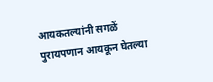आयकतल्यांनी सगळें पुरायपणान आयकून घेतल्या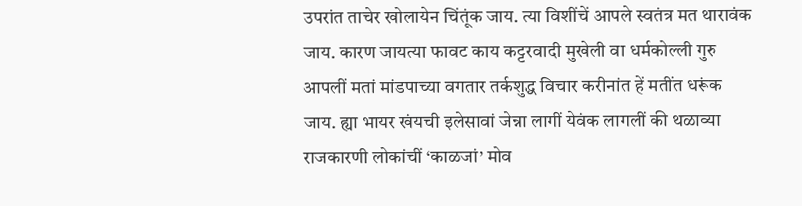उपरांत ताचेर खोलायेन चिंतूंक जाय. त्या विशींचें आपले स्वतंत्र मत थारावंक जाय. कारण जायत्या फावट काय कट्टरवादी मुखेली वा धर्मकोल्ली गुरु आपलीं मतां मांडपाच्या वगतार तर्कशुद्ध विचार करीनांत हें मतींत धरूंक जाय. ह्या भायर खंयची इलेसावां जेन्ना लागीं येवंक लागलीं की थळाव्या राजकारणी लोकांचीं ‘काळजां’ मोव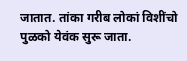जातात. तांका गरीब लोकां विशींचो पुळको येवंक सुरू जाता.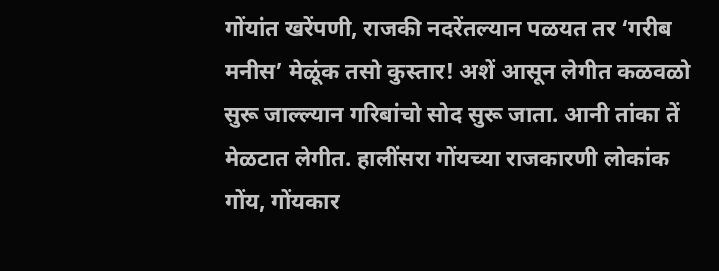गोंयांत खरेंपणी, राजकी नदरेंतल्यान पळयत तर ‘गरीब मनीस’ मेळूंक तसो कुस्तार! अशें आसून लेगीत कळवळो सुरू जाल्ल्यान गरिबांचो सोद सुरू जाता. आनी तांका तें मेळटात लेगीत. हालींसरा गोंयच्या राजकारणी लोकांक गोंय, गोंयकार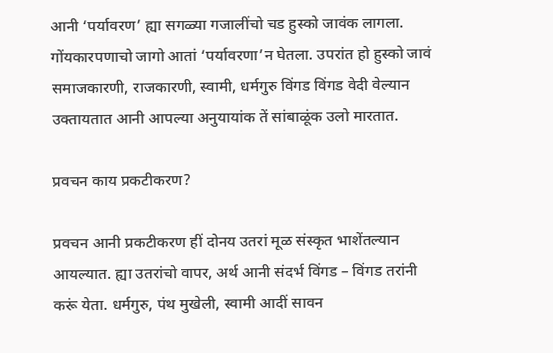आनी ‘पर्यावरण’ ह्या सगळ्या गजालींचो चड हुस्को जावंक लागला. गोंयकारपणाचो जागो आतां ‘पर्यावरणा’न घेतला. उपरांत हो हुस्को जावं समाजकारणी, राजकारणी, स्वामी, धर्मगुरु विंगड विंगड वेदी वेल्यान उक्तायतात आनी आपल्या अनुयायांक तें सांबाळूंक उलो मारतात.

प्रवचन काय प्रकटीकरण?

प्रवचन आनी प्रकटीकरण हीं दोनय उतरां मूळ संस्कृत भाशेंतल्यान आयल्यात. ह्या उतरांचो वापर, अर्थ आनी संदर्भ विंगड – विंगड तरांनी करूं येता. धर्मगुरु, पंथ मुखेली, स्वामी आदीं सावन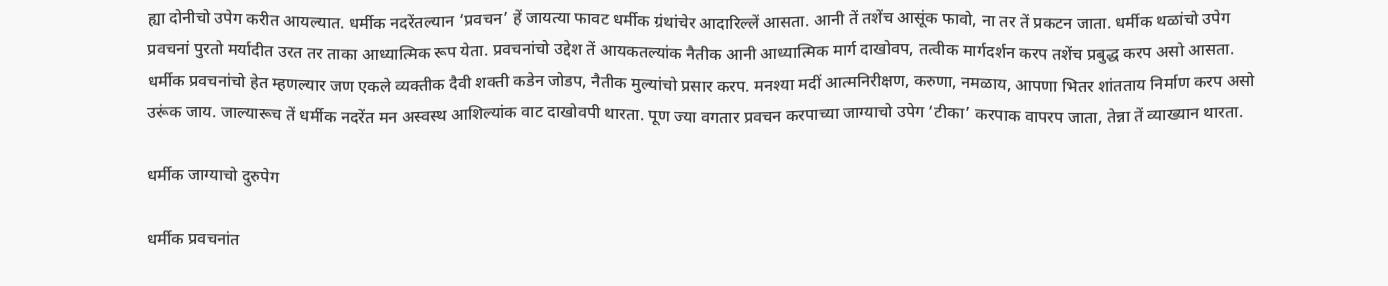ह्या दोनीचो उपेग करीत आयल्यात. धर्मीक नदरेंतल्यान ‘प्रवचन’ हें जायत्या फावट धर्मीक ग्रंथांचेर आदारिल्लें आसता. आनी तें तशेंच आसूंक फावो, ना तर तें प्रकटन जाता. धर्मीक थळांचो उपेग प्रवचनां पुरतो मर्यादीत उरत तर ताका आध्यात्मिक रूप येता. प्रवचनांचो उद्देश तें आयकतल्यांक नैतीक आनी आध्यात्मिक मार्ग दाखोवप, तत्वीक मार्गदर्शन करप तशेंच प्रबुद्ध करप असो आसता. धर्मीक प्रवचनांचो हेत म्हणल्यार जण एकले व्यक्तीक दैवी शक्ती कडेन जोडप, नैतीक मुल्यांचो प्रसार करप. मनश्या मदीं आत्मनिरीक्षण, करुणा, नमळाय, आपणा भितर शांतताय निर्माण करप असो उरूंक जाय. जाल्यारूच तें धर्मीक नदरेंत मन अस्वस्थ आशिल्यांक वाट दाखोवपी थारता. पूण ज्या वगतार प्रवचन करपाच्या जाग्याचो उपेग ‘टीका’ करपाक वापरप जाता, तेन्ना तें व्याख्यान थारता.

धर्मीक जाग्याचो दुरुपेग

धर्मीक प्रवचनांत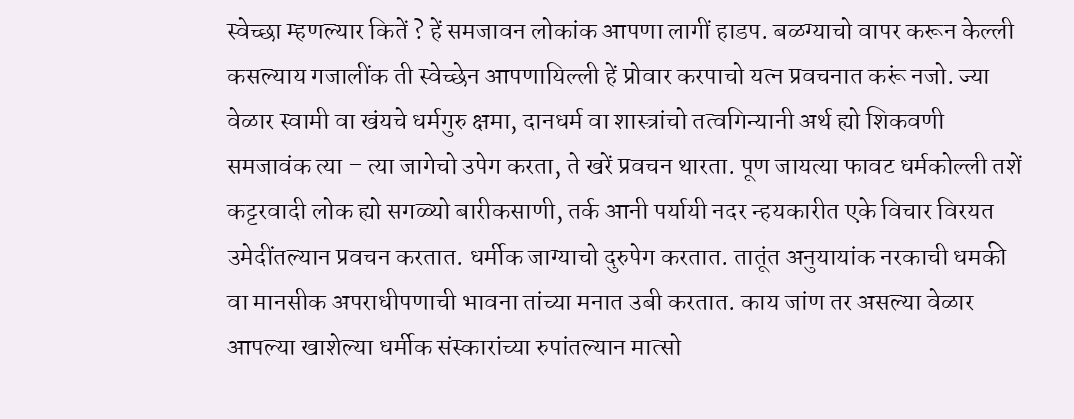स्वेच्छा म्हणल्यार कितें ? हें समजावन लोकांक आपणा लागीं हाडप. बळग्याचो वापर करून केल्ली कसल्याय गजालींक ती स्वेच्छेन आपणायिल्ली हें प्रोवार करपाचो यत्न प्रवचनात करूं नजो. ज्या वेळार स्वामी वा खंयचे धर्मगुरु क्षमा, दानधर्म वा शास्त्रांचो तत्वगिन्यानी अर्थ ह्यो शिकवणी समजावंक त्या – त्या जागेचो उपेग करता, ते खरें प्रवचन थारता. पूण जायत्या फावट धर्मकोल्ली तशें कट्टरवादी लोक ह्यो सगळ्यो बारीकसाणी, तर्क आनी पर्यायी नदर न्हयकारीत एके विचार विरयत उमेदींतल्यान प्रवचन करतात. धर्मीक जाग्याचो दुरुपेग करतात. तातूंत अनुयायांक नरकाची धमकी वा मानसीक अपराधीपणाची भावना तांच्या मनात उबी करतात. काय जांण तर असल्या वेळार आपल्या खाशेल्या धर्मीक संस्कारांच्या रुपांतल्यान मात्सो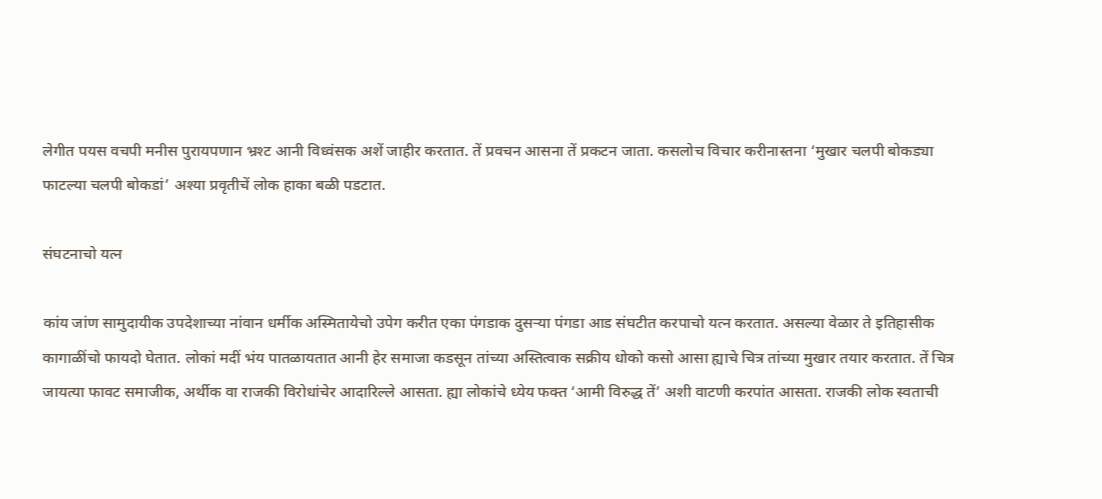लेगीत पयस वचपी मनीस पुरायपणान भ्रश्ट आनी विध्वंसक अशें जाहीर करतात. तें प्रवचन आसना तें प्रकटन जाता. कसलोच विचार करीनास्तना ‘मुखार चलपी बोकड्या फाटल्या चलपी बोकडां’ अश्या प्रवृतीचें लोक हाका बळी पडटात.

संघटनाचो यत्न

कांय जांण सामुदायीक उपदेशाच्या नांवान धर्मीक अस्मितायेचो उपेग करीत एका पंगडाक दुसऱ्या पंगडा आड संघटीत करपाचो यत्न करतात. असल्या वेळार ते इतिहासीक कागाळींचो फायदो घेतात. लोकां मदीं भंय पातळायतात आनी हेर समाजा कडसून तांच्या अस्तित्वाक सक्रीय धोको कसो आसा ह्याचे चित्र तांच्या मुखार तयार करतात. तें चित्र जायत्या फावट समाजीक, अर्थीक वा राजकी विरोधांचेर आदारिल्ले आसता. ह्या लोकांचे ध्येय फक्त ‘आमी विरुद्ध तें’ अशी वाटणी करपांत आसता. राजकी लोक स्वताची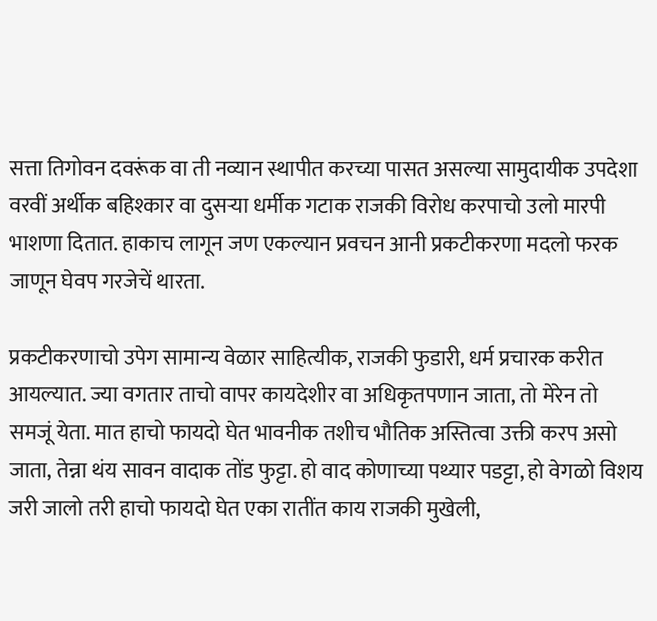सत्ता तिगोवन दवरूंक वा ती नव्यान स्थापीत करच्या पासत असल्या सामुदायीक उपदेशा वरवीं अर्थीक बहिश्कार वा दुसऱ्या धर्मीक गटाक राजकी विरोध करपाचो उलो मारपी भाशणा दितात. हाकाच लागून जण एकल्यान प्रवचन आनी प्रकटीकरणा मदलो फरक जाणून घेवप गरजेचें थारता.

प्रकटीकरणाचो उपेग सामान्य वेळार साहित्यीक, राजकी फुडारी, धर्म प्रचारक करीत आयल्यात. ज्या वगतार ताचो वापर कायदेशीर वा अधिकृतपणान जाता, तो मेरेन तो समजूं येता. मात हाचो फायदो घेत भावनीक तशीच भौतिक अस्तित्वा उक्ती करप असो जाता, तेन्ना थंय सावन वादाक तोंड फुट्टा. हो वाद कोणाच्या पथ्यार पडट्टा, हो वेगळो विशय जरी जालो तरी हाचो फायदो घेत एका रातींत काय राजकी मुखेली,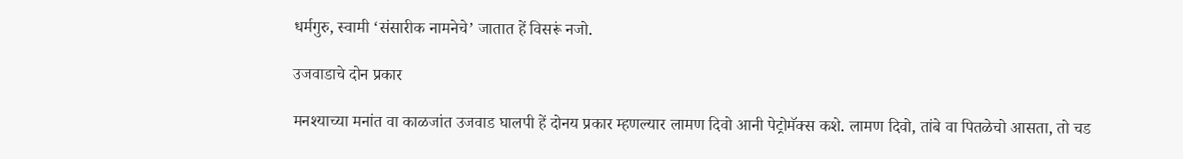धर्मगुरु, स्वामी ‘संसारीक नामनेचे’ जातात हें विसरूं नजो.

उजवाडाचे दोन प्रकार

मनश्याच्या मनांत वा काळजांत उजवाड घालपी हें दोनय प्रकार म्हणल्यार लामण दिवो आनी पेट्रोमॅक्स कशे. लामण दिवो, तांबे वा पितळेचो आसता, तो चड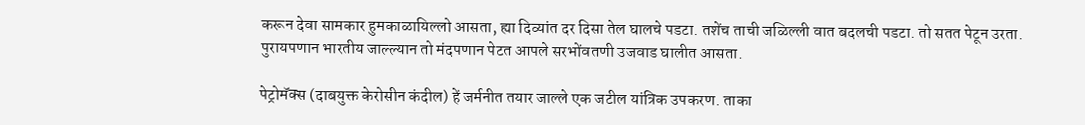करून देवा सामकार हुमकाळायिल्लो आसता, ह्या दिव्यांत दर दिसा तेल घालचे पडटा. तशेंच ताची जळिल्ली वात बदलची पडटा. तो सतत पेटून उरता. पुरायपणान भारतीय जाल्ल्यान तो मंदपणान पेटत आपले सरभोंवतणी उजवाड घालीत आसता.

पेट्रोमॅक्स (दाबयुक्त केरोसीन कंदील) हें जर्मनीत तयार जाल्ले एक जटील यांत्रिक उपकरण. ताका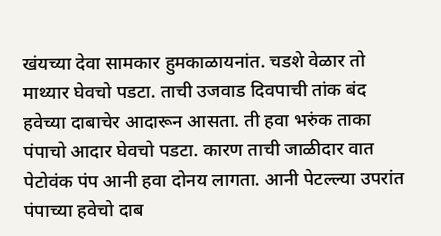खंयच्या देवा सामकार हुमकाळायनांत. चडशे वेळार तो माथ्यार घेवचो पडटा. ताची उजवाड दिवपाची तांक बंद हवेच्या दाबाचेर आदारून आसता. ती हवा भरुंक ताका पंपाचो आदार घेवचो पडटा. कारण ताची जाळीदार वात पेटोवंक पंप आनी हवा दोनय लागता. आनी पेटल्ल्या उपरांत पंपाच्या हवेचो दाब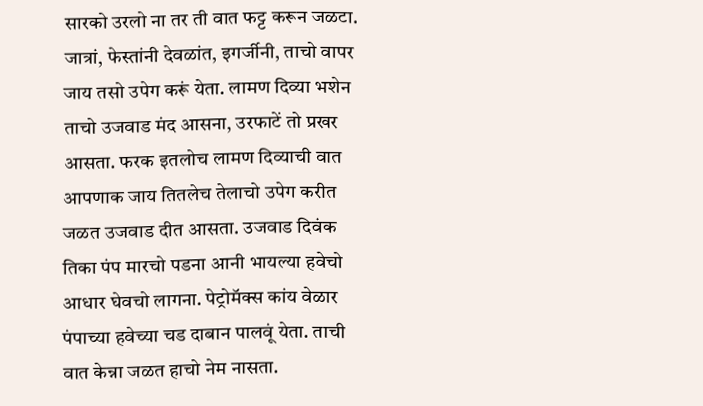सारको उरलो ना तर ती वात फट्ट करून जळटा. जात्रां, फेस्तांनी देवळांत, इगर्जीनी, ताचो वापर जाय तसो उपेग करूं येता. लामण दिव्या भशेन ताचो उजवाड मंद आसना, उरफाटें तो प्रखर आसता. फरक इतलोच लामण दिव्याची वात आपणाक जाय तितलेच तेलाचो उपेग करीत जळत उजवाड दीत आसता. उजवाड दिवंक तिका पंप मारचो पडना आनी भायल्या हवेचो आधार घेवचो लागना. पेट्रोमॅक्स कांय वेळार पंपाच्या हवेच्या चड दाबान पालवूं येता. ताची वात केन्ना जळत हाचो नेम नासता.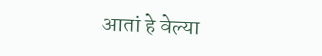आतां हे वेल्या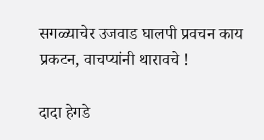सगळ्याचेर उजवाड घालपी प्रवचन काय प्रकटन, वाचप्यांनी थारावचे !

दादा हेगडे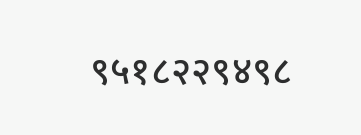९५१८२२९४९८